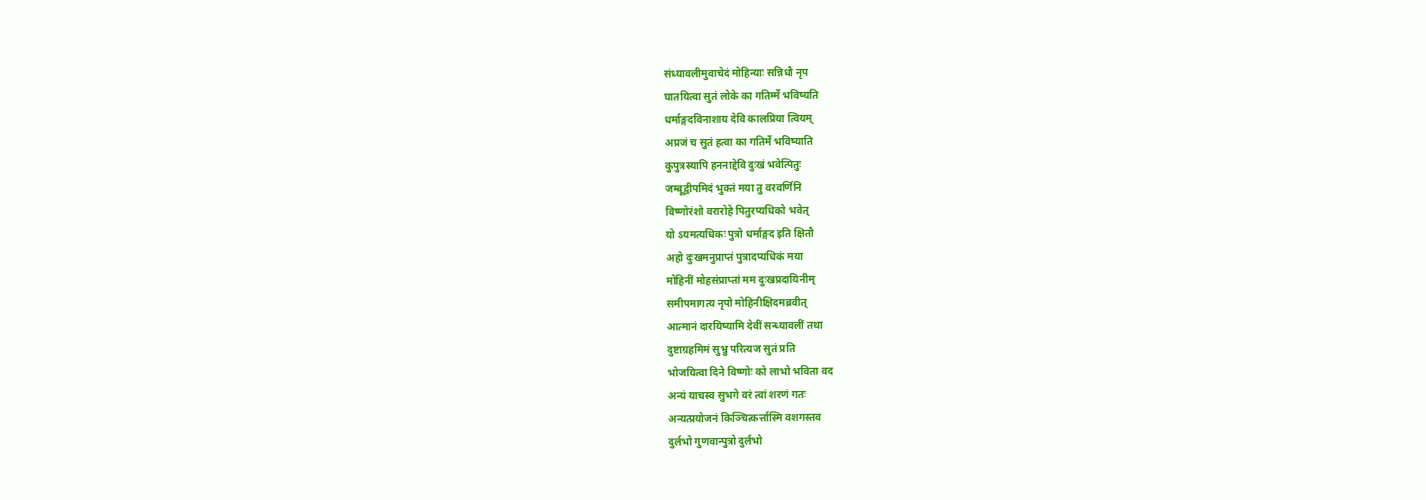संध्यावलीमुवाचेदं मोहिन्याः सन्निधौ नृप
घातयित्वा सुतं लोके का गतिर्म्मे भविष्यति
धर्माङ्गदविनाशाय देवि कालप्रिया त्वियम्
अप्रजं च सुतं हत्वा का गतिर्मे भविष्याति
कुपुत्रस्यापि हननाद्देवि दुःखं भवेत्पितुः
जम्बूद्वीपमिदं भुक्तं मया तु वरवर्णिनि
विष्णोरंशो वरारोहे पितुरप्यधिको भवेत्
यो ऽयमत्यधिकः पुत्रो धर्माङ्गद इति क्षितौ
अहो दुःखमनुप्राप्तं पुत्रादप्यधिकं मया
मोहिनीं मोहसंप्राप्तां मम दुःखप्रदायिनीम्
समीपमागत्य नृपो मोहिनीक्षिदमब्रवीत्
आत्मानं दारयिष्यामि देवीं सन्ध्यावलीं तथा
दुष्टाग्रहमिमं सुभ्रु परित्यज सुतं प्रति
भोजयित्वा दिने विष्णोः को लाभो भविता वद
अन्यं याचस्व सुभगे वरं त्वां शरणं गतः
अन्यत्प्रयोजनं किञ्चित्कर्त्तास्मि वशगस्तव
दुर्लभो गुणवान्पुत्रो दुर्लभो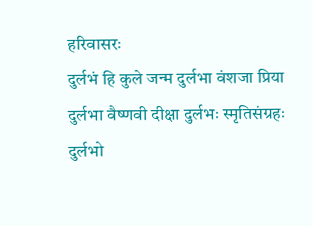हरिवासरः
दुर्लभं हि कुले जन्म दुर्लभा वंशजा प्रिया
दुर्लभा वैष्णवी दीक्षा दुर्लभः स्मृतिसंग्रहः
दुर्लभो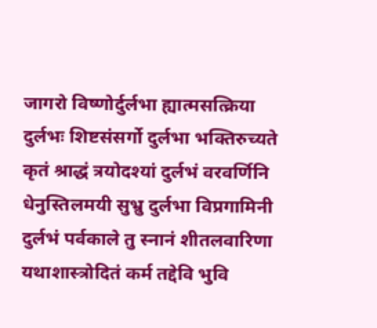जागरो विष्णोर्दुर्लभा ह्यात्मसत्क्रिया
दुर्लभः शिष्टसंसर्गो दुर्लभा भक्तिरुच्यते
कृतं श्राद्धं त्रयोदश्यां दुर्लभं वरवर्णिनि
धेनुस्तिलमयी सुभ्रु दुर्लभा विप्रगामिनी
दुर्लभं पर्वकाले तु स्नानं शीतलवारिणा
यथाशास्त्रोदितं कर्म तद्देवि भुवि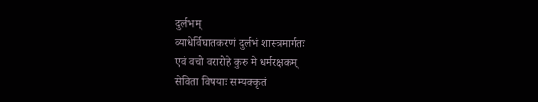दुर्लभम्
व्याधेर्विघातकरणं दुर्लभं शास्त्रमार्गतः
एवं वचो वरारोहे कुरु मे धर्मरक्षकम्
सेविता विषयाः सम्यक्कृतं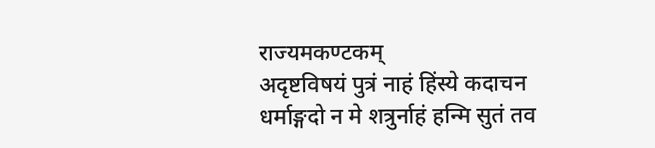राज्यमकण्टकम्
अदृष्टविषयं पुत्रं नाहं हिंस्ये कदाचन
धर्माङ्गदो न मे शत्रुर्नाहं हन्मि सुतं तव